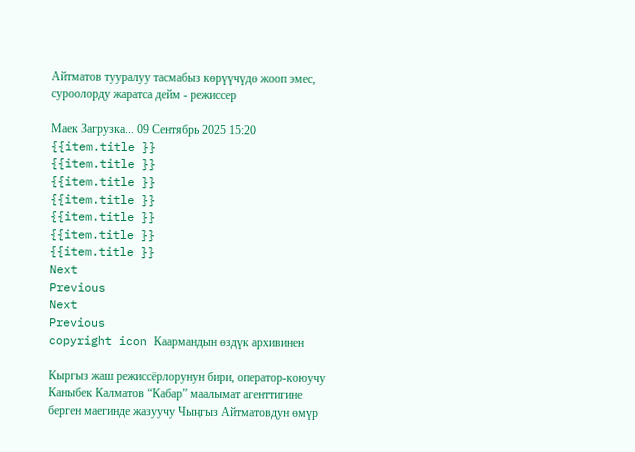Айтматов тууралуу тасмабыз көрүүчүдө жооп эмес, суроолорду жаратса дейм - режиссер

Маек Загрузка... 09 Сентябрь 2025 15:20
{{item.title }}
{{item.title }}
{{item.title }}
{{item.title }}
{{item.title }}
{{item.title }}
{{item.title }}
Next
Previous
Next
Previous
copyright icon Каармандын өздүк архивинен

Кыргыз жаш режиссёрлорунун бири, оператор-коюучу Каныбек Калматов “Кабар” маалымат агенттигине берген маегинде жазуучу Чыңгыз Айтматовдун өмүр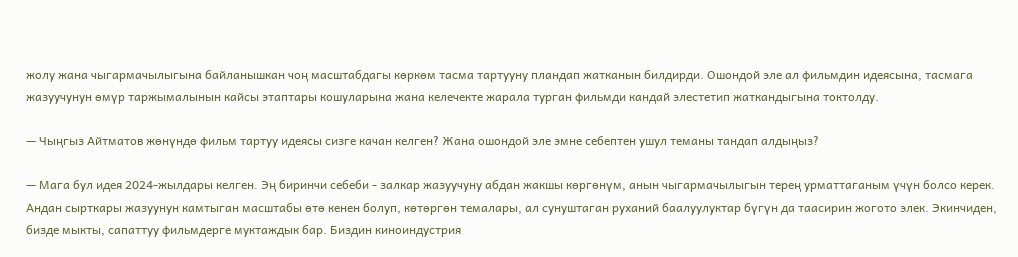жолу жана чыгармачылыгына байланышкан чоң масштабдагы көркөм тасма тартууну пландап жатканын билдирди. Ошондой эле ал фильмдин идеясына, тасмага жазуучунун өмүр таржымалынын кайсы этаптары кошуларына жана келечекте жарала турган фильмди кандай элестетип жаткандыгына токтолду.

— Чыңгыз Айтматов жөнүндө фильм тартуу идеясы сизге качан келген? Жана ошондой эле эмне себептен ушул теманы тандап алдыңыз?

— Мага бул идея 2024-жылдары келген. Эң биринчи себеби - залкар жазуучуну абдан жакшы көргөнүм, анын чыгармачылыгын терең урматтаганым үчүн болсо керек. Андан сырткары жазуунун камтыган масштабы өтө кенен болуп, көтөргөн темалары, ал сунуштаган руханий баалуулуктар бүгүн да таасирин жогото элек. Экинчиден, бизде мыкты, сапаттуу фильмдерге муктаждык бар. Биздин киноиндустрия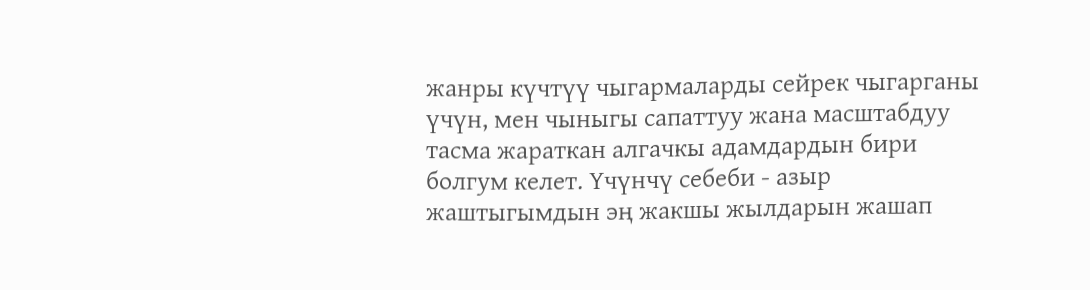жанры күчтүү чыгармаларды сейрек чыгарганы үчүн, мен чыныгы сапаттуу жана масштабдуу тасма жараткан алгачкы адамдардын бири болгум келет. Үчүнчү себеби - азыр жаштыгымдын эң жакшы жылдарын жашап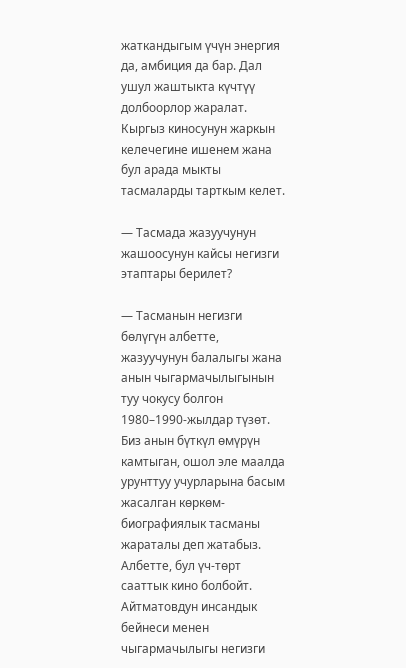жаткандыгым үчүн энергия да, амбиция да бар. Дал ушул жаштыкта күчтүү долбоорлор жаралат. Кыргыз киносунун жаркын келечегине ишенем жана бул арада мыкты тасмаларды тарткым келет.

— Тасмада жазуучунун жашоосунун кайсы негизги этаптары берилет?

— Тасманын негизги бөлүгүн албетте, жазуучунун балалыгы жана анын чыгармачылыгынын туу чокусу болгон 1980–1990-жылдар түзөт. Биз анын бүткүл өмүрүн камтыган, ошол эле маалда урунттуу учурларына басым жасалган көркөм-биографиялык тасманы жараталы деп жатабыз. Албетте, бул үч-төрт сааттык кино болбойт. Айтматовдун инсандык бейнеси менен чыгармачылыгы негизги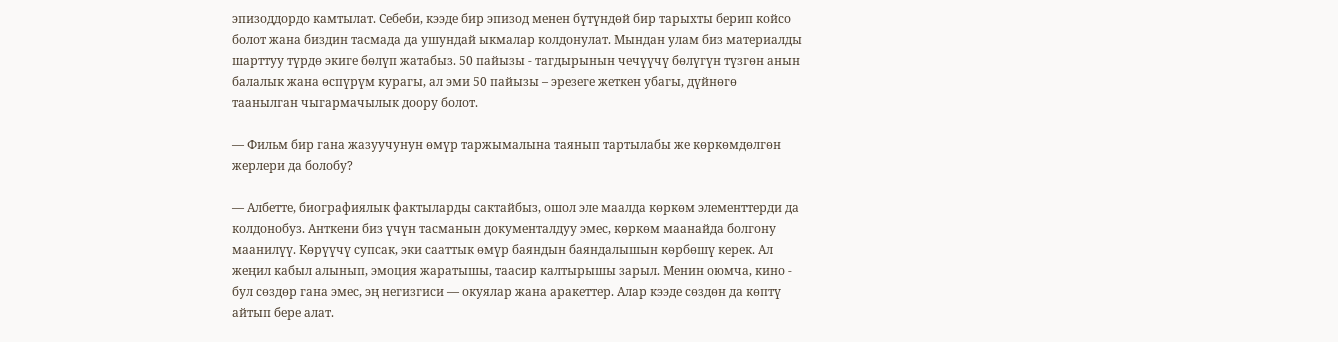эпизоддордо камтылат. Себеби, кээде бир эпизод менен бүтүндөй бир тарыхты берип койсо болот жана биздин тасмада да ушундай ыкмалар колдонулат. Мындан улам биз материалды шарттуу түрдө экиге бөлүп жатабыз. 50 пайызы - тагдырынын чечүүчү бөлүгүн түзгөн анын балалык жана өспүрүм курагы, ал эми 50 пайызы – эрезеге жеткен убагы, дүйнөгө таанылган чыгармачылык доору болот.

— Фильм бир гана жазуучунун өмүр таржымалына таянып тартылабы же көркөмдөлгөн жерлери да болобу?

— Албетте, биографиялык фактыларды сактайбыз, ошол эле маалда көркөм элементтерди да колдонобуз. Анткени биз үчүн тасманын документалдуу эмес, көркөм маанайда болгону маанилүү. Көрүүчү супсак, эки сааттык өмүр баяндын баяндалышын көрбөшү керек. Ал жеңил кабыл алынып, эмоция жаратышы, таасир калтырышы зарыл. Менин оюмча, кино - бул сөздөр гана эмес, эң негизгиси — окуялар жана аракеттер. Алар кээде сөздөн да көптү айтып бере алат.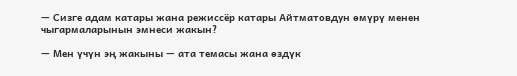— Сизге адам катары жана режиссёр катары Айтматовдун өмүрү менен чыгармаларынын эмнеси жакын?

— Мен үчүн эң жакыны — ата темасы жана өздүк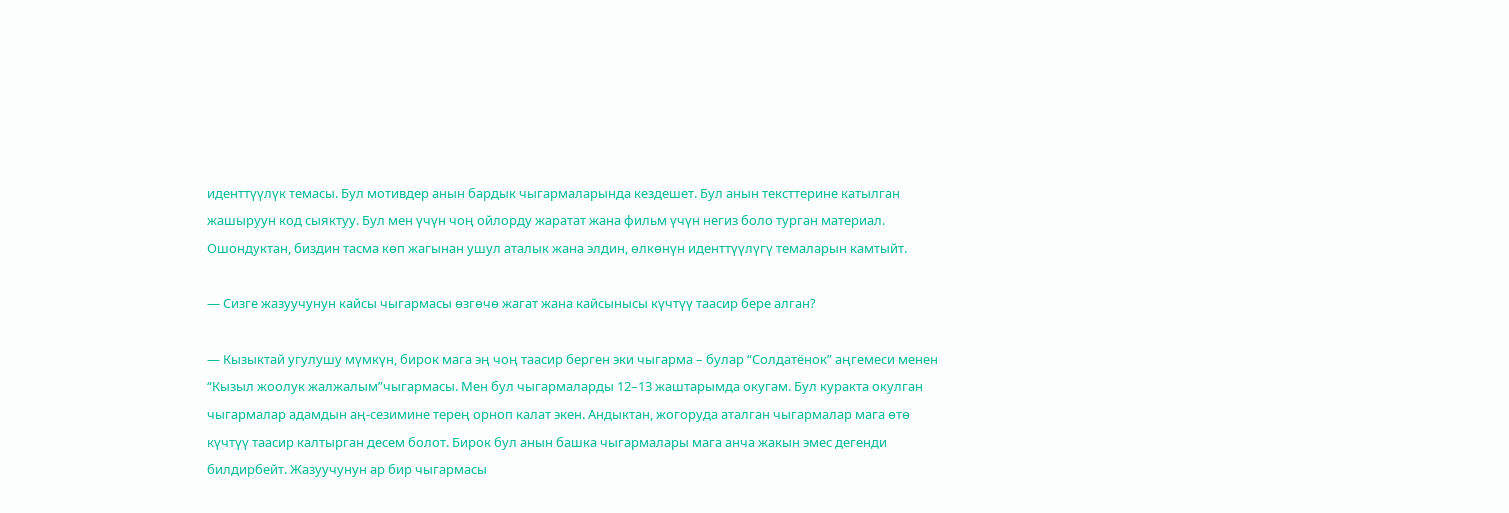иденттүүлүк темасы. Бул мотивдер анын бардык чыгармаларында кездешет. Бул анын тексттерине катылган жашыруун код сыяктуу. Бул мен үчүн чоң ойлорду жаратат жана фильм үчүн негиз боло турган материал. Ошондуктан, биздин тасма көп жагынан ушул аталык жана элдин, өлкөнүн иденттүүлүгү темаларын камтыйт.

— Сизге жазуучунун кайсы чыгармасы өзгөчө жагат жана кайсынысы күчтүү таасир бере алган?

— Кызыктай угулушу мүмкүн, бирок мага эң чоң таасир берген эки чыгарма – булар “Солдатёнок” аңгемеси менен “Кызыл жоолук жалжалым”чыгармасы. Мен бул чыгармаларды 12–13 жаштарымда окугам. Бул куракта окулган чыгармалар адамдын аң-сезимине терең орноп калат экен. Андыктан, жогоруда аталган чыгармалар мага өтө күчтүү таасир калтырган десем болот. Бирок бул анын башка чыгармалары мага анча жакын эмес дегенди билдирбейт. Жазуучунун ар бир чыгармасы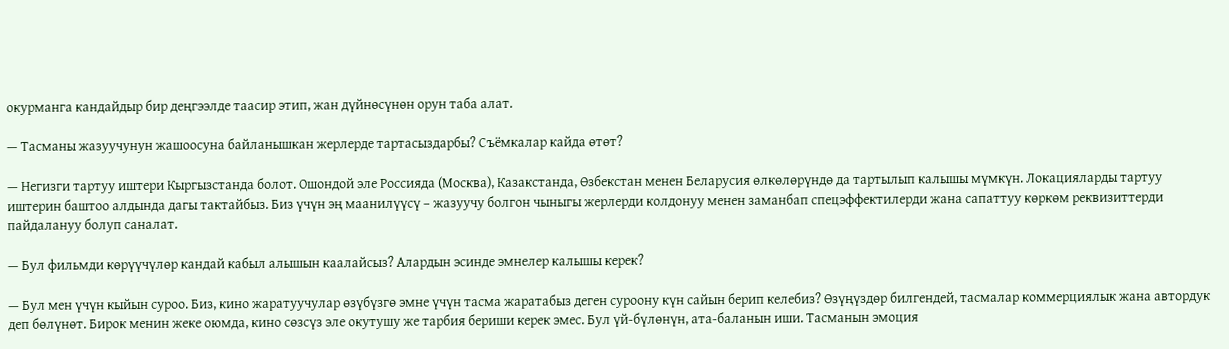окурманга кандайдыр бир деңгээлде таасир этип, жан дүйнөсүнөн орун таба алат.

— Тасманы жазуучунун жашоосуна байланышкан жерлерде тартасыздарбы? Съёмкалар кайда өтөт?

— Негизги тартуу иштери Кыргызстанда болот. Ошондой эле Россияда (Москва), Казакстанда, Өзбекстан менен Беларусия өлкөлөрүндө да тартылып калышы мүмкүн. Локацияларды тартуу иштерин баштоо алдында дагы тактайбыз. Биз үчүн эң маанилүүсү – жазуучу болгон чыныгы жерлерди колдонуу менен заманбап спецэффектилерди жана сапаттуу көркөм реквизиттерди пайдалануу болуп саналат.

— Бул фильмди көрүүчүлөр кандай кабыл алышын каалайсыз? Алардын эсинде эмнелер калышы керек?

— Бул мен үчүн кыйын суроо. Биз, кино жаратуучулар өзүбүзгө эмне үчүн тасма жаратабыз деген суроону күн сайын берип келебиз? Өзүңүздөр билгендей, тасмалар коммерциялык жана автордук деп бөлүнөт. Бирок менин жеке оюмда, кино сөзсүз эле окутушу же тарбия бериши керек эмес. Бул үй-бүлөнүн, ата-баланын иши. Тасманын эмоция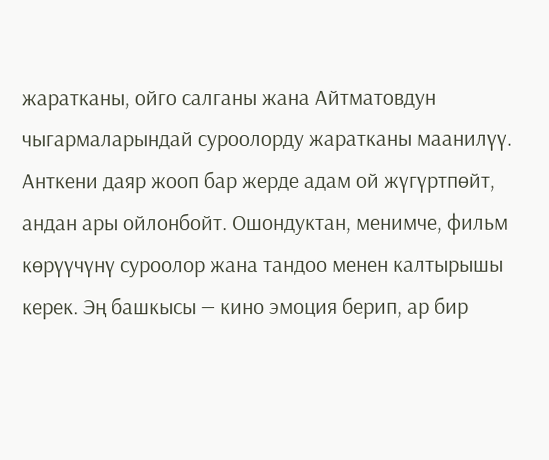жаратканы, ойго салганы жана Айтматовдун чыгармаларындай суроолорду жаратканы маанилүү. Анткени даяр жооп бар жерде адам ой жүгүртпөйт, андан ары ойлонбойт. Ошондуктан, менимче, фильм көрүүчүнү суроолор жана тандоо менен калтырышы керек. Эң башкысы — кино эмоция берип, ар бир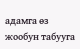адамга өз жообун табууга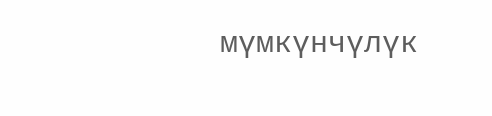мүмкүнчүлүк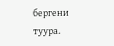бергени туура.